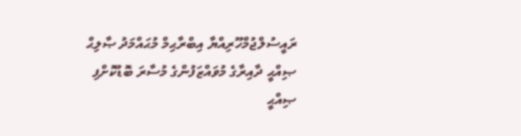ރައީސުލްޖުމްހޫރިއްޔާ އިބްރާޙިމް މުޙައްމަދު ޞާލިޙް
ޞިއްޙީ ދާއިރާގެ މުވައްޒަފުންގެ މުސާރަ ބޮޑުކޮށްފި
ޞިއްޙީ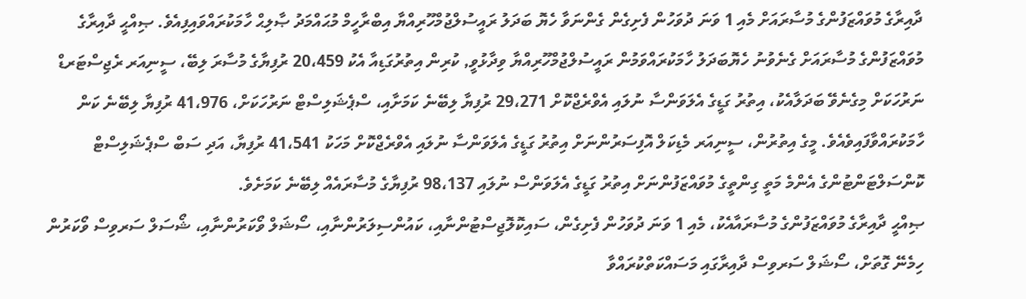ދާއިރާގެ މުވައްޒަފުންގެ މުސާރައަށް މެއި 1 ވަނަ ދުވަހުން ފެށިގެން ގެންނަވާ ހެޔޮ ބަދަލު ރައީސުލްޖުމްހޫރިއްޔާ އިބްރާހީމް މުޙައްމަދު ޞާލިޙް ހާމަކުރައްވައިފިއެވެ. ޞިއްޙީ ދާއިރާގެ މުވައްޒަފުންގެ މުސާރައަށް ގެނެވުނު ހެޔޮބަދަލު ހާމަކުރައްވަމުން ރައީސުލްޖުމްހޫރިއްޔާ ވިދާޅުވީ, ކުރިން އިތުރުގަޑިއާ އެކު 20،459 ރުފިޔާގެ މުސާރަ ލިބޭ، ސީނިއަރ ރެޖިސްޓަރޑް ނަރުހަކަށް މިގެނެވޭ ބަދަލާއެކު، އިތުރު ގަޑީގެ އެލަވަންސާ ނުލައި އެވްރެޖްކޮށް 29،271 ރުފިޔާ ލިބޭނެ ކަމަށާއި، ސްޕެޝަލިސްޓް ނަރުހަކަށް، 41،976 ރުފިޔާ ލިބޭނެ ކަން ހާމަކުރައްވާފައިވެއެވެ. މީގެ އިތުރުން، ސީނިއަރ މެޑިކަލް އޮފިސަރުންނަށް އިތުރު ގަޑީގެ އެލަވަންސާ ނުލައި އެވްރެޖްކޮށް މަހަކު 41،541 ރުފިޔާ، އަދި ސަބް ސްޕެޝަލިސްޓް ކޮންސަލްޓަންޓުންގެ އެންމެ މަތީ ގިންތީގެ މުވައްޒަފުންނަށް އިތުރު ގަޑީގެ އެލަވަންސް ނުލައި 98،137 ރުފިޔާގެ މުސާރައެއް ލިބޭނެ ކަމަށެވެ.
ޞިއްޙީ ދާއިރާގެ މުވައްޒަފުންގެ މުސާރައާއެކު، މެއި 1 ވަނަ ދުވަހުން ފެށިގެން، ސައިކޮލޮޖިސްޓުންނާއި، ކައުންސިލަރުންނާއި، ސޯޝަލް ވޯކަރުންނާއި، ޝޯސަލް ސަރވިސް ވޯކަރުން ހިމެނޭ ގޮތަށް، ސޯޝަލް ސަރވިސް ދާއިރާގައި މަސައްކަތްކުރައްވާ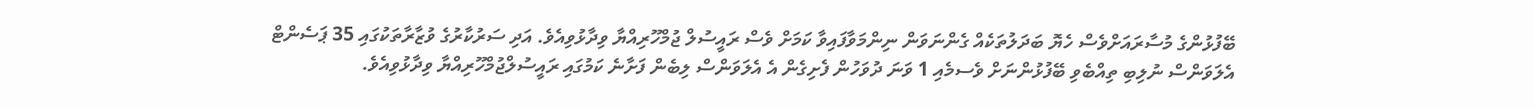ބޭފުޅުންގެ މުސާރައަށްވެސް ހެޔޮ ބަދަލުތަކެއް ގެންނަވަން ނިންމަވާފައިވާ ކަމަށް ވެސް ރައީސުލް ޖުމްހޫރިއްޔާ ވިދާޅުވިއެވެ. އަދި ސަރުކާރުގެ ވުޒާރާތަކުގައި 35 ޕަސެންޓް އެލަވަންސް ނުލިބި ތިއްބެވި ބޭފުޅުންނަށް ވެސމެއި 1 ވަނަ ދުވަހުން ފެށިގެން އެ އެލަވަންސް ލިބެން ފަށާނެ ކަމުގައި ރައީސުލްޖުމްހޫރިއްޔާ ވިދާޅުވިއެވެ.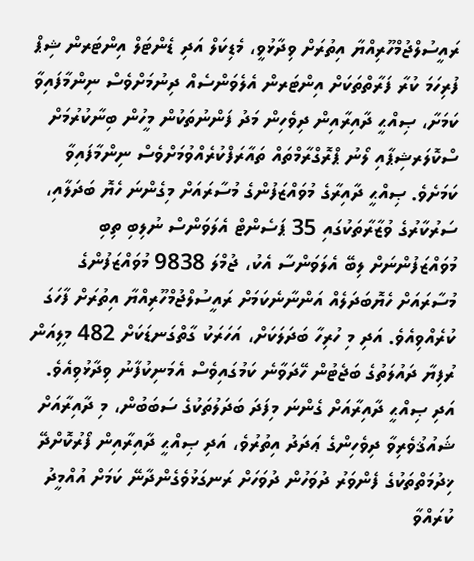ރައީސުލްޖުމްހޫރިއްޔާ އިތުރަށް ވިދާޅުވީ، މެޑިކަލް އަދި ޑެންޓަލް އިންޓަރން ޝިޕް ފުރިހަމަ ކުރާ ފަރާތްތަކަށް އިންޓަރން އެލެވަންސެއް ދިނުމަށްވެސް ނިންމާފައިވާ ކަމަށާ، ޞިއްޙީ ދާއިރާއިން ދިވެހިން މަދު ފަންނުތަކުން މީހުން ބިނާކުރުމަށް ސްކޮލަރޝިޕާއި ލޯނު ޕްރޮގްރާމްތައް ތައާރަފްކުރެއްވުމަށްވެސް ނިންމާފައިވާ ކަމަށެވެ. ޞިއްޙީ ދާއިރާގެ މުވައްޒަފުންގެ މުސާރައަށް މިގެންނަ ހެޔޮ ބަދަލާއި، ސަރުކާރުގެ ވުޒާރާތަކުގައި 35 ޕަސެންޓް އެލަވަންސް ނުލިބި ތިބި މުވައްޒަފުންނަށް ލިބޭ އެލަވަންސާ އެކު، ޖުމްލަ 9838 މުވައްޒަފުންގެ މުސާރައަށް ހެޔޮބަދަލެއް އަންނާނެކަމަށް ރައީސުލްޖުމްހޫރިއްޔާ އިތުރަށް ފާހަގަ ކުރެއްވިއެވެ. އަދި މި ހުރިހާ ބަދަލަކަށް، އަހަރަކު ގާތްގަނޑަކަށް 482 މިލިއަން ރުފިޔާ ދައުލަތުގެ ބަޖެޓުން ހޭދަވާނެ ކަމުގައިވެސް އެމަނިކުފާނު ވިދާޅުވިއެވެ. އަދި ޞިއްޙީ ދާއިރާއަށް ގެންނަ މިފަދަ ބަދަލުތަކުގެ ސަބަބުން، މި ދާއިރާއަށް ޝައުޤުވެރިވާ ދިވެހިންގެ ޢަދަދު އިތުރުވެ، އަދި ޞިއްޙީ ދާއިރާއިން ފޯރުކޮށްދޭ ޚިދުމަތްތަކުގެ ފެންވަރު ދުވަހުން ދުވަހަށް ރަނގަޅުވެގެންދާނޭ ކަމަށް އުއްމީދު ކުރައްވާ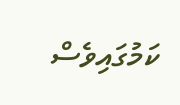ކަމުގައިވެސް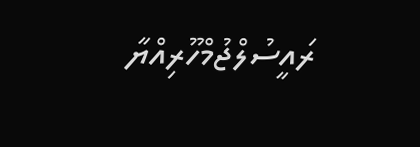ރައީސުލްޖުމްހޫރިއްޔާ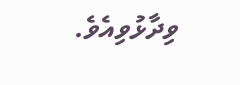ވިދާޅުވިއެވެ.